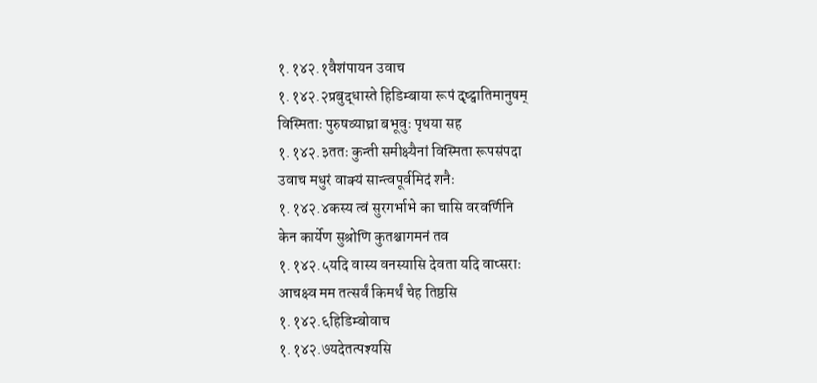१.१४२.१वैशंपायन उवाच
१.१४२.२प्रबुद्धास्ते हिडिम्बाया रूपं दृष्ट्वातिमानुषम्
विस्मिताः पुरुषव्याघ्रा बभूवुः पृथया सह
१.१४२.३ततः कुन्ती समीक्ष्यैनां विस्मिता रूपसंपदा
उवाच मधुरं वाक्यं सान्त्वपूर्वमिदं शनैः
१.१४२.४कस्य त्वं सुरगर्भाभे का चासि वरवर्णिनि
केन कार्येण सुश्रोणि कुतश्चागमनं तव
१.१४२.५यदि वास्य वनस्यासि देवता यदि वाप्सराः
आचक्ष्व मम तत्सर्वं किमर्थं चेह तिष्ठसि
१.१४२.६हिडिम्बोवाच
१.१४२.७यदेतत्पश्यसि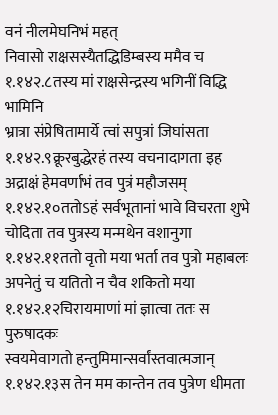वनं नीलमेघनिभं महत्
निवासो राक्षसस्यैतद्धिडिम्बस्य ममैव च
१.१४२.८तस्य मां राक्षसेन्द्रस्य भगिनीं विद्धि भामिनि
भ्रात्रा संप्रेषितामार्ये त्वां सपुत्रां जिघांसता
१.१४२.९क्रूरबुद्धेरहं तस्य वचनादागता इह
अद्राक्षं हेमवर्णाभं तव पुत्रं महौजसम्
१.१४२.१०ततोऽहं सर्वभूतानां भावे विचरता शुभे
चोदिता तव पुत्रस्य मन्मथेन वशानुगा
१.१४२.११ततो वृतो मया भर्ता तव पुत्रो महाबलः
अपनेतुं च यतितो न चैव शकितो मया
१.१४२.१२चिरायमाणां मां ज्ञात्वा ततः स पुरुषादकः
स्वयमेवागतो हन्तुमिमान्सर्वांस्तवात्मजान्
१.१४२.१३स तेन मम कान्तेन तव पुत्रेण धीमता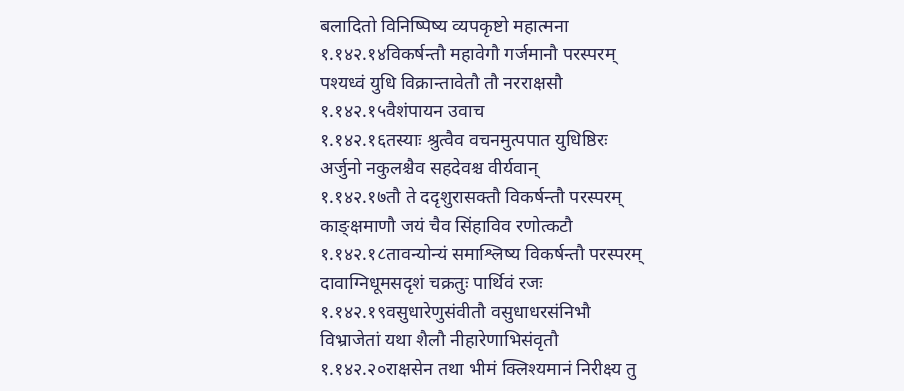बलादितो विनिष्पिष्य व्यपकृष्टो महात्मना
१.१४२.१४विकर्षन्तौ महावेगौ गर्जमानौ परस्परम्
पश्यध्वं युधि विक्रान्तावेतौ तौ नरराक्षसौ
१.१४२.१५वैशंपायन उवाच
१.१४२.१६तस्याः श्रुत्वैव वचनमुत्पपात युधिष्ठिरः
अर्जुनो नकुलश्चैव सहदेवश्च वीर्यवान्
१.१४२.१७तौ ते ददृशुरासक्तौ विकर्षन्तौ परस्परम्
काङ्क्षमाणौ जयं चैव सिंहाविव रणोत्कटौ
१.१४२.१८तावन्योन्यं समाश्लिष्य विकर्षन्तौ परस्परम्
दावाग्निधूमसदृशं चक्रतुः पार्थिवं रजः
१.१४२.१९वसुधारेणुसंवीतौ वसुधाधरसंनिभौ
विभ्राजेतां यथा शैलौ नीहारेणाभिसंवृतौ
१.१४२.२०राक्षसेन तथा भीमं क्लिश्यमानं निरीक्ष्य तु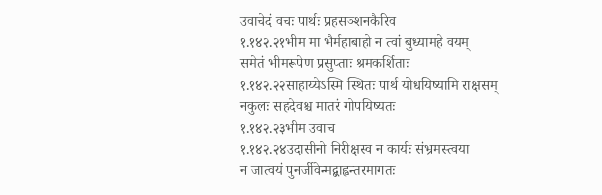उवाचेदं वचः पार्थः प्रहसञ्शनकैरिव
१.१४२.२१भीम मा भैर्महाबाहो न त्वां बुध्यामहे वयम्
समेतं भीमरूपेण प्रसुप्ताः श्रमकर्शिताः
१.१४२.२२साहाय्येऽस्मि स्थितः पार्थ योधयिष्यामि राक्षसम्
नकुलः सहदेवश्च मातरं गोपयिष्यतः
१.१४२.२३भीम उवाच
१.१४२.२४उदासीनो निरीक्षस्व न कार्यः संभ्रमस्त्वया
न जात्वयं पुनर्जीवेन्मद्बाह्वन्तरमागतः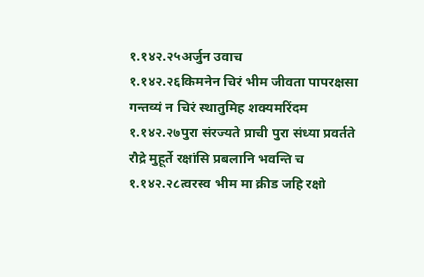१.१४२.२५अर्जुन उवाच
१.१४२.२६किमनेन चिरं भीम जीवता पापरक्षसा
गन्तव्यं न चिरं स्थातुमिह शक्यमरिंदम
१.१४२.२७पुरा संरज्यते प्राची पुरा संध्या प्रवर्तते
रौद्रे मुहूर्ते रक्षांसि प्रबलानि भवन्ति च
१.१४२.२८त्वरस्व भीम मा क्रीड जहि रक्षो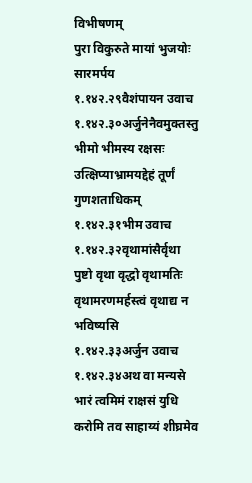विभीषणम्
पुरा विकुरुते मायां भुजयोः सारमर्पय
१.१४२.२९वैशंपायन उवाच
१.१४२.३०अर्जुनेनैवमुक्तस्तु भीमो भीमस्य रक्षसः
उत्क्षिप्याभ्रामयद्देहं तूर्णं गुणशताधिकम्
१.१४२.३१भीम उवाच
१.१४२.३२वृथामांसैर्वृथा पुष्टो वृथा वृद्धो वृथामतिः
वृथामरणमर्हस्त्वं वृथाद्य न भविष्यसि
१.१४२.३३अर्जुन उवाच
१.१४२.३४अथ वा मन्यसे भारं त्वमिमं राक्षसं युधि
करोमि तव साहाय्यं शीघ्रमेव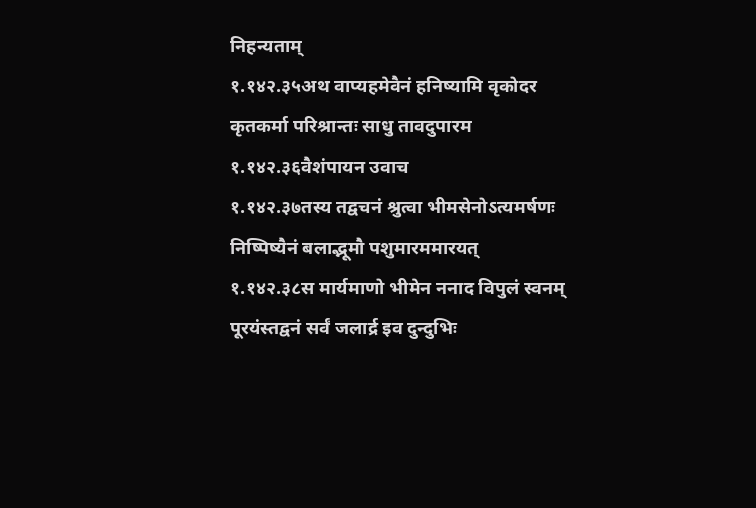निहन्यताम्
१.१४२.३५अथ वाप्यहमेवैनं हनिष्यामि वृकोदर
कृतकर्मा परिश्रान्तः साधु तावदुपारम
१.१४२.३६वैशंपायन उवाच
१.१४२.३७तस्य तद्वचनं श्रुत्वा भीमसेनोऽत्यमर्षणः
निष्पिष्यैनं बलाद्भूमौ पशुमारममारयत्
१.१४२.३८स मार्यमाणो भीमेन ननाद विपुलं स्वनम्
पूरयंस्तद्वनं सर्वं जलार्द्र इव दुन्दुभिः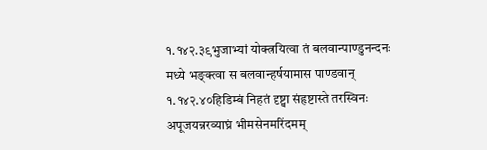१.१४२.३९भुजाभ्यां योक्त्रयित्वा तं बलवान्पाण्डुनन्दनः
मध्ये भङ्क्त्वा स बलवान्हर्षयामास पाण्डवान्
१.१४२.४०हिडिम्बं निहतं दृष्ट्वा संहृष्टास्ते तरस्विनः
अपूजयन्नरव्याघ्रं भीमसेनमरिंदमम्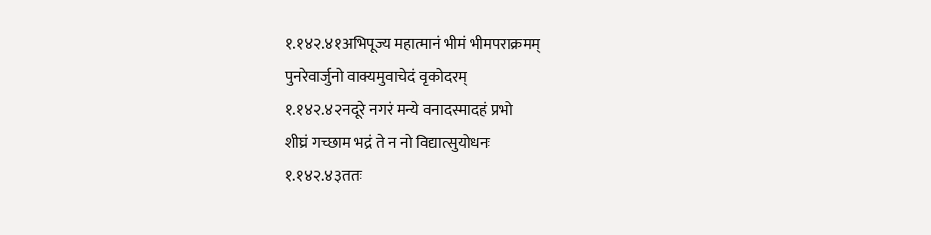१.१४२.४१अभिपूज्य महात्मानं भीमं भीमपराक्रमम्
पुनरेवार्जुनो वाक्यमुवाचेदं वृकोदरम्
१.१४२.४२नदूरे नगरं मन्ये वनादस्मादहं प्रभो
शीघ्रं गच्छाम भद्रं ते न नो विद्यात्सुयोधनः
१.१४२.४३ततः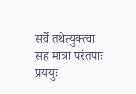सर्वे तथेत्युक्त्वा सह मात्रा परंतपाः
प्रययुः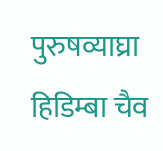पुरुषव्याघ्रा हिडिम्बा चैव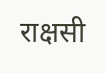राक्षसी